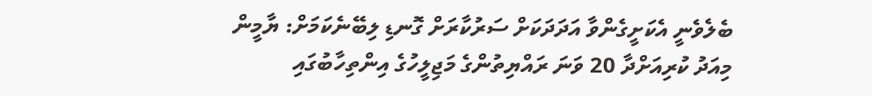ބެލެވެނީ އެކަށީގެންވާ އަދަދަކަށް ސަރުކާރަށް ގޮނޑި ލިބޭނެކަމަށް: ޔާމީން
މިއަދު ކުރިއަށްދާ 20 ވަނަ ރައްޔިތުންގެ މަޖިލީހުގެ އިންތިހާބުގައި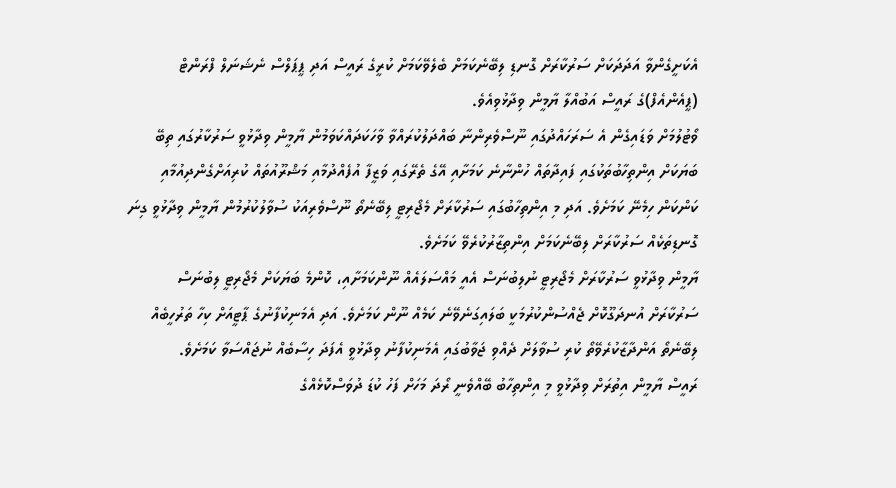އެކަށީގެންވާ އަދަދަކަށް ސަރުކާރަށް ގޮނޑި ލިބޭނެކަމަށް ބެލެވޭކަމަށް ކުރީގެ ރައީސް އަދި ޕީޕަލްސް ނެޝަނަލް ފްރަންޓް (ޕީއެންއެފް)ގެ ރައީސް އަބުއްލާ ޔާމީން ވިދާޅުވިއެވެ.
ވޯޓުލުމަށް ވަޑައިގެން އެ ސަރަހައްދުގައި ނޫސްވެރިންނާ ބައްދަލުކުރައްވާ ވާހަކަދައްކަވަމުން ޔާމީން ވިދާޅުވީ ސަރުކާރުގައި ތިބޭ ބަޔަކަށް އިންތިހާބުތަކުގައި ފައިދާތައް ހުންނާނެ ކަމަށާއި އޭގެ ތެރޭގައި ވަޒީފާ އުފެއްދުމާއި މަޝްރޫއުތައް ކުރިއަށްގެންދިއުމާއި ކަންކަން ހިމެނޭ ކަމަށެވެ. އަދި މި އިންތިހާބުގައި ސަރުކާރަށް މެޖޯރިޓީ ލިބޭނެތޯ ނޫސްވެރިއަކު ސުވާލުކުރުމުން ޔާމީން ވިދާޅުވީ ގިނަ ގޮނޑިތަކެއް ސަރުކާރަށް ލިބޭނެކަމަށް އިންތިޒާރުކުރެވޭ ކަމަށެވެ.
ޔާމީން ވިދާޅުވީ ސަރުކާރަށް މެޖޯރިޓީ ނުލިބުނަސް އެއީ މައްސަލައެއް ނޫންކަމަށާއި، ކޮންމެ ބަޔަކަށް މެޖޯރިޓީ ލިބުނަސް ސަރުކާރަށް އުނދަގޫކޮށް ޖެއްސުންކުރުމަކީ ބަލައިގަނެވޭނެ ކަމެއް ނޫން ކަމަށެވެ. އަދި އެމަނިކުފާނުގެ ޕާޓީއަށް ކިހާ ތަރުހީބެއް ލިބޭނެތޯ އަންދާޒާކުރެވޭތޯ ކުރި ސުވާލަށް ދެއްވި ޖަވާބުގައި އެމަނިކުފާނު ވިދާޅުވީ އެފަދަ ހިސާބެއް ނުޖައްސަވާ ކަމަށެވެ.
ރައީސް ޔާމީން އިތުރަށް ވިދާޅުވީ މި އިންތިހާބު ބޭއްވެނީ ރޯދަ މަހަށް ފަހު ކުޑަ ދުވަސްކޮޅެއްގެ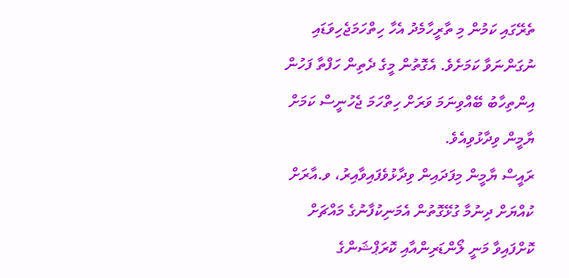ތެރޭގައި ކަމުން މި ތާރީހާމެދު އެހާ ހިތްހަމަޖެހިވަޑައި ނުގަންނަވާ ކަމަށެވެ. އެގޮތުން މީގެ ދެތިން ހަފްތާ ފަހުން އިންތިހާބު ބޭއްވިނަމަ ވަރަށް ހިތްހަމަ ޖެހުނީސް ކަމަށް ޔާމީން ވިދާޅުވިއެވެ.
ރައީސް ޔާމީން މިފަދައިން ވިދާޅުވެފައިވާއިރު، ވ.އާރަށް ކުއްޔަށް ދިނުމާ ގުޅޭގޮތުން އެމަނިކުފާނުގެ މައްޗަށް ކޮށްފައިވާ މަނީ ލޯންޑަރިންއާއި ކޮރަޕްޝަންގެ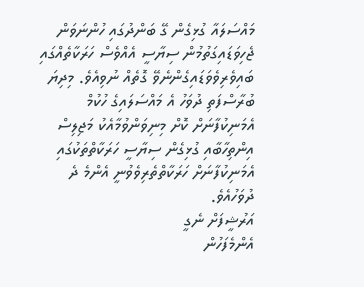މައްސަލައާ ގުޅިގެން ގޭ ބަންދުގައި ހުންނަވަން ޖެހިވަޑައިގަތުމުން ސިޔާސީ އެއްވެސް ހަރަކާތެއްގައި ބައިވެރިވެވަޑައިގެންނެވޭ ގޮތެއް ނުވިއެވެ. މިދިޔަ ބުރާސްފަތި ދުވަހު އެ މައްސަލައިގެ ހުކުމް އެމަނިކުފާނަށް ކޮށް މިނިވަންވުމާއެކު މަޖިލިސް އިންތިހާބާއި ގުޅިގެން ސިޔާސީ ހަރަކާތްތަކުގައި އެމަނިކުފާނަށް ހަރަކާތްތެރިވެވުނީ އެންމެ ދެ ދުވަހުއެވެ.
އަރުޝީފަށް ނެގީ
އެންމެފަހުން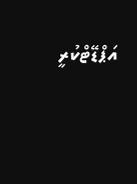އަޕްޑޭޓްކުރީ